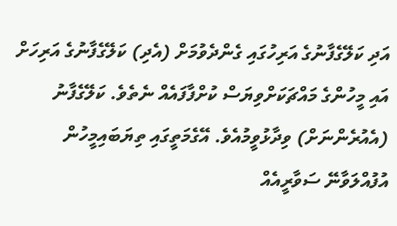އަދި ކަލޭގެފާނުގެ އަރިހުގައި ގެންދެވުމަށް (އެދި) ކަލޭގެފާނުގެ އަރިހަށް އައި މީހުންގެ މައްޗަކަށްވިޔަސް ކުށްފާފައެއް ނެތެވެ. ކަލޭގެފާނު (އެއުރެންނަށް) ވިދާޅުވީމުއެވެ. އޭގެމަތީގައި ތިޔަބައިމީހުން އުފުއްލަވާނޭ ސަވާރީއެއް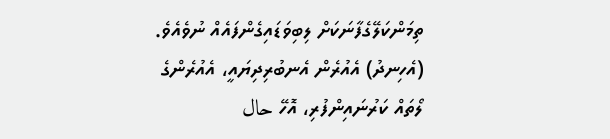ތިމަންކަލޭގެފާނަކަށް ލިބިވަޑައިގެންފައެއް ނުވެއެވެ. (އެހިނދު) އެއުރެން އެނބުރިދިޔައީ، އެއުރެންގެ ލޯތައް ކަރުނައިންފުރި، އޮހޭ حال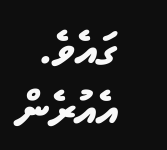ގައެވެ. އެއުރެން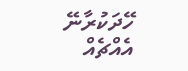ހޭދަކުރާނޭ އެއްޗެއް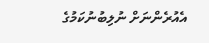އެއުރެންނަށް ނުލިބުނުކަމުގެ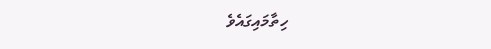ހިތާމައިގައެވެ